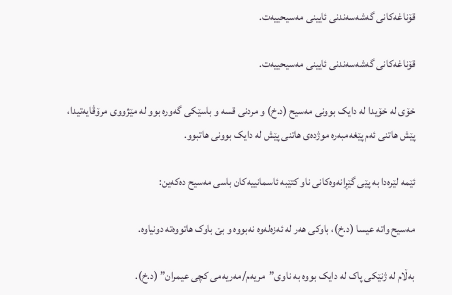قۆناغەکانی گەشەسەندنی ئایینی مەسیحییەت.

قۆناغەکانی گەشەسەندنی ئایینی مەسیحییەت.

خۆی لە خۆیدا لە دایک بوونی مەسیح (د.خ) و مردنی قسە و باسێکی گەورە بوو لە مێژووی مرۆڤایەتیدا، پێش هاتنی ئەم پێغەمبەرە موژدەی هاتنی پێش لە دایک بوونی هاتبوو.

ئێمە لێرەدا بە پێی گێڕانەوەکانی ناو کتێبە ئاسمانییەکان باسی مەسیح دەکەین:

مەسیح واتە عیسا (د.خ)، باوکی هەر لە ئەزەلەوە نەبووە و بێ باوک هاتووەتە دونیاوە.

بەڵام لە ژنێکی پاک لە دایک بووە بە ناوی”مریەم/مەریەمی کچی عیمران” (د.خ).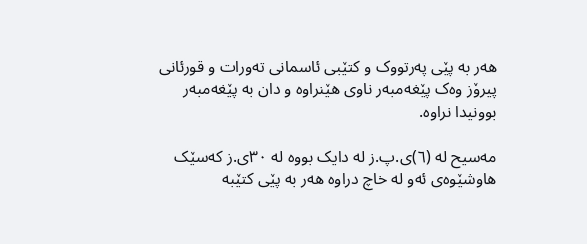هەر بە پێی پەرتووک و کتێبی ئاسمانی تەورات و قورئانی پیرۆز وەک پێغەمبەر ناوی هێنراوە و دان بە پێغەمبەر بوونیدا نراوە.

مەسیح لە (٦)ی.پ.ز لە دایک بووە لە ۳٠ی.ز کەسێک هاوشێوەی ئەو لە خاچ دراوە هەر بە پێی کتێبە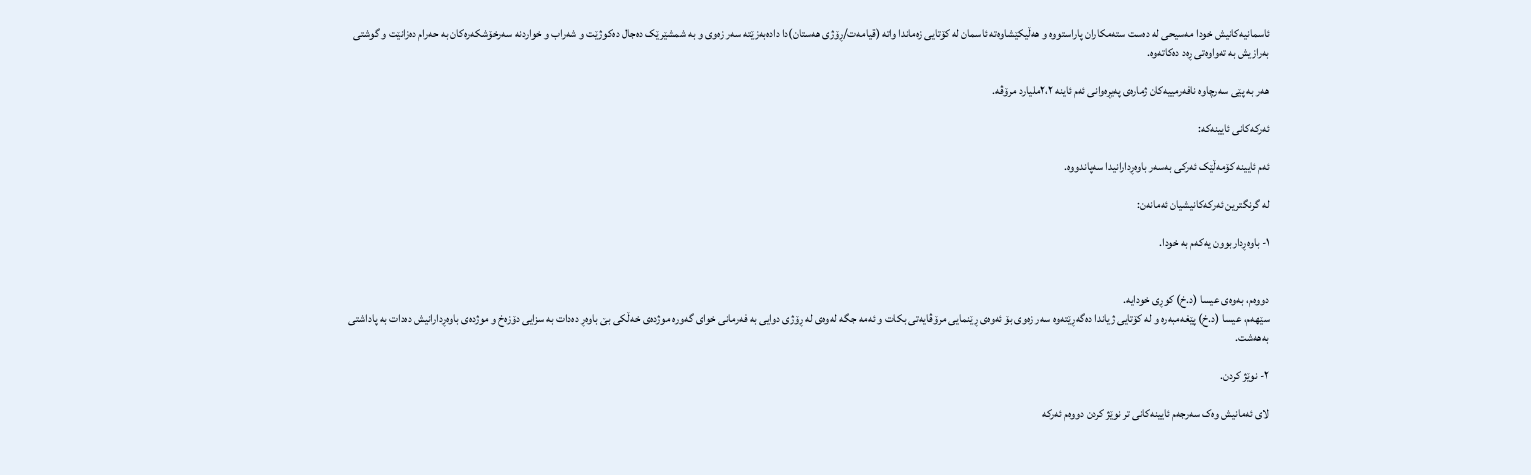ئاسمانیەکانیش خودا مەسیحی لە دەست ستەمکاران پاراستووە و هەڵیکێشاوەتە ئاسمان لە کۆتایی زەماندا واتە (قیامەت/ڕۆژی هەستان)دا دادەبەزێتە سەر زەوی و بە شمشێرێک دەجال دەکوژێت و شەراب و خواردنە سەرخۆشکەرەکان بە حەرام دەزانێت و گوشتی بەرازیش بە تەواوەتی ڕەد دەکاتەوە.

هەر بە پێی سەرچاوە نافەرمییەکان ژمارەی پەیڕەوانی ئەم ئاینە ۲،۲ملیارد مرۆڤە.

ئەرکەکانی ئایینەکە:

ئەم ئایینە کۆمەڵێک ئەرکی بەسەر باوەڕدارانیدا سەپاندووە.

لە گرنگترین ئەرکەکانیشیان ئەمانەن:

۱- باوەڕداربوون یەکەم بە خودا.


دووەم، بەوەی عیسا (د.خ) کوڕی خودایە.
سێهەم، عیسا (د.خ) پێغەمبەرە و لە کۆتایی ژیاندا دەگەڕێتەوە سەر زەوی بۆ ئەوەی ڕێنمایی مرۆڤایەتی بکات و ئەمە جگە لەوەی لە ڕۆژی دوایی بە فەرمانی خوای گەورە موژدەی خەڵکی بێ باوەڕ دەدات بە سزایی دۆزەخ و موژدەی باوەڕدارانیش دەدات بە پاداشتی بەهەشت.

۲- نوێژ کردن.

لای ئەمانیش وەک سەرجەم ئایینەکانی تر نوێژ کردن دووەم ئەرکە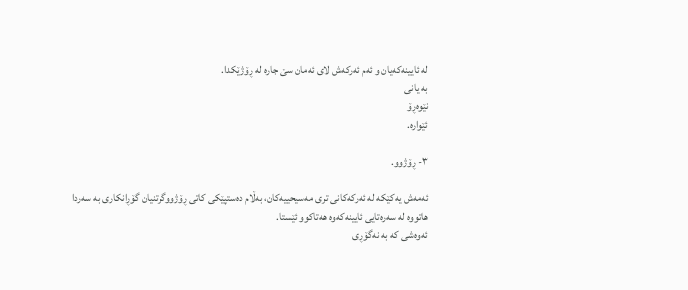لە ئایینەکەیان و ئەم ئەرکەش لای ئەمان سێ جارە لە ڕۆژێکدا.
بە یانی
نێوەڕۆ
ئێوارە.

۳- ڕۆژوو.

ئەمەش یەکێکە لە ئەرکەکانی تری مەسیحییەکان، بەڵام دەستپێکی کاتی ڕۆژووگرتنیان گۆڕانکاری بە سەردا هاتووە لە سەرەتایی ئایینەکەوە هەتاکوو ئێستا.
ئەوەشی کە بە نەگۆڕی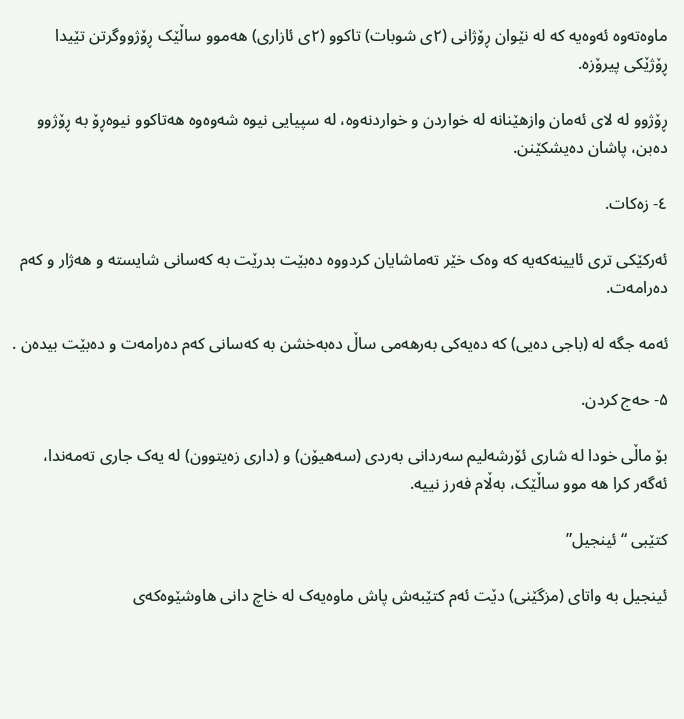ماوەتەوە ئەوەیە کە لە نێوان ڕۆژانی (۲ی شوبات) تاکوو (۲ی ئازاری) هەموو ساڵێک ڕۆژووگرتن تێیدا ڕۆژێکی پیرۆزە.

ڕۆژوو لە لای ئەمان وازهێنانە لە خواردن و خواردنەوە، لە سپیایی نیوە شەوەوە هەتاکوو نیوەڕۆ بە ڕۆژوو دەبن، پاشان دەیشکێنن.

٤- زەکات.

ئەرکێکی تری ئایینەکەیە کە وەک خێر تەماشایان کردووە دەبێت بدرێت بە کەسانی شایستە و هەژار و کەم دەرامەت.

ئەمە جگە لە (باجی دەیی) کە دەیەکی بەرهەمی ساڵ دەبەخشن بە کەسانی کەم دەرامەت و دەبێت بیدەن .

۵- حەج کردن.

بۆ ماڵی خودا لە شاری ئۆرشەلیم سەردانی بەردی (سەهیۆن) و (داری زەیتوون) لە یەک جاری تەمەندا، ئەگەر کرا هە موو ساڵێک، بەڵام فەرز نییە.

کتێبی “ئینجیل”

ئینجیل بە واتای (مزگێنی) دێت ئەم کتێبەش پاش ماوەیەک لە خاچ دانی هاوشێوەکەی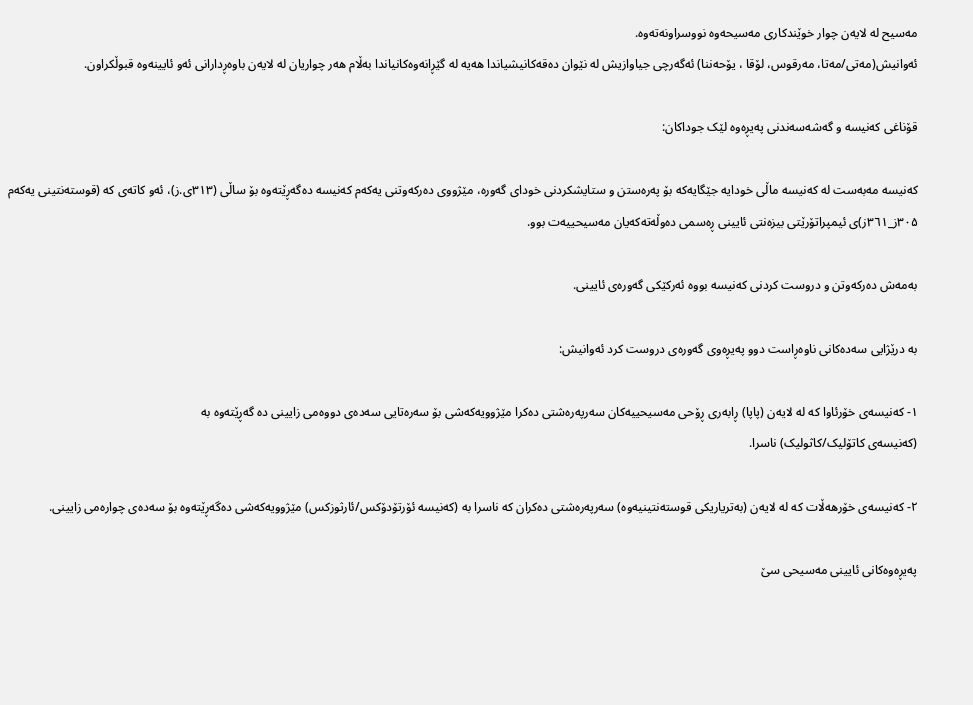مەسیح لە لایەن چوار خوێندکاری مەسیحەوە نووسراونەتەوە.
ئەوانیش(مەتی/مەتا، مەرقوس، لۆقا ، یۆحەننا) ئەگەرچی جیاوازیش لە نێوان دەقەکانیشیاندا هەیە لە گێڕانەوەکانیاندا بەڵام هەر چواریان لە لایەن باوەڕدارانی ئەو ئایینەوە قبوڵکراون.

قۆناغی کەنیسە و گەشەسەندنی پەیڕەوە لێک جوداکان:

کەنیسە مەبەست لە کەنیسە ماڵی خودایە جێگایەکە بۆ پەرەستن و ستایشکردنی خودای گەورە، مێژووی دەرکەوتنی یەکەم کەنیسە دەگەڕێتەوە بۆ ساڵی (۳۱۳ی.ز)، ئەو کاتەی کە (قوستەنتینی یەکەم ۳٠۵ز_۳٦۱ز)ی ئیمپراتۆرێتی بیزەنتی ئایینی ڕەسمی دەوڵەتەکەیان مەسیحییەت بوو.

بەمەش دەرکەوتن و دروست کردنی کەنیسە بووە ئەرکێکی گەورەی ئایینی.

بە درێژایی سەدەکانی ناوەڕاست دوو پەیڕەوی گەورەی دروست کرد ئەوانیش:

۱- کەنیسەی خۆرئاوا کە لە لایەن (پاپا) ڕابەری ڕۆحی مەسیحییەکان سەرپەرەشتی دەکرا مێژوویەکەشی بۆ سەرەتایی سەدەی دووەمی زایینی دە گەڕێتەوە بە
(کەنیسەی کاتۆلیک/کاثولیک) ناسرا.

۲- کەنیسەی خۆرهەڵات کە لە لایەن (بەتریاریکی قوستەنتینیەوە) سەرپەرەشتی دەکران کە ناسرا بە (کەنیسە ئۆرتۆدۆکس/ئارثوزکس) مێژوویەکەشی دەگەڕێتەوە بۆ سەدەی چوارەمی زایینی.

پەیڕەوەکانی ئایینی مەسیحی سێ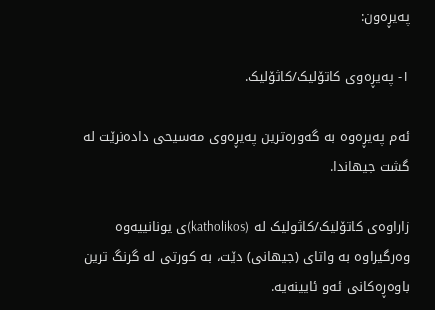پەیڕەون:

۱- پەیڕەوی کاتۆلیک/کاثۆلیک.

ئەم پەیڕەوە بە گەورەترین پەیڕەوی مەسیحی دادەنرێت لە گشت جیهاندا.

زاراوەی کاتۆلیک/کاثولیک لە (katholikos)ی یونانییەوە وەرگیراوە بە واتای (جیهانی) دێت، بە کورتی لە گرنگ ترین باوەڕەکانی ئەو ئایینەیە.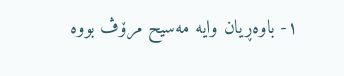۱- باوەڕیان وایە مەسیح مرۆڤ بووە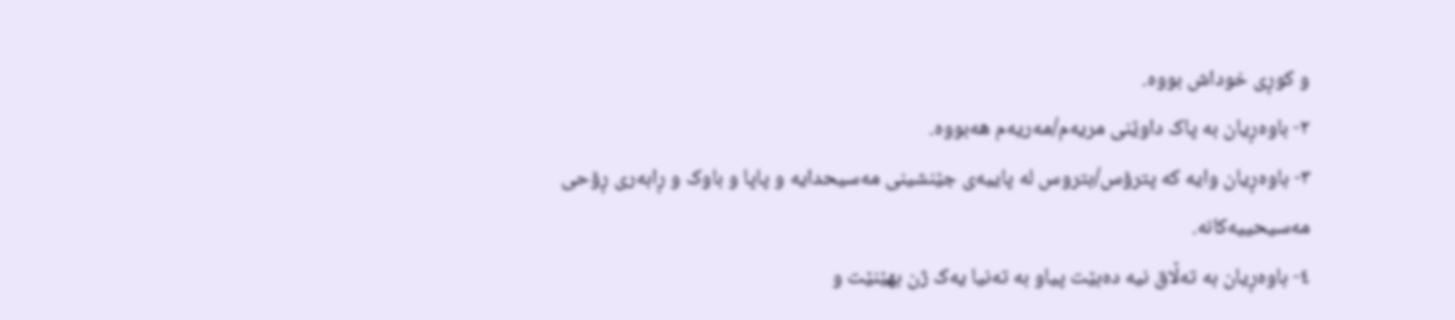و کوڕی خوداش بووە.
۲- باوەڕیان بە پاک داوێنی مریەم/مەریەم هەبووە.
۳- باوەڕیان وایە کە پترۆس/بتروس لە پاییەی جێنشینی مەسیحدایە و پاپا و باوک و ڕابەری ڕۆحی مەسیحییەکانە.
٤- باوەڕیان بە تەڵاق نیە دەبێت پیاو بە تەنیا یەک ژن بهێنێت و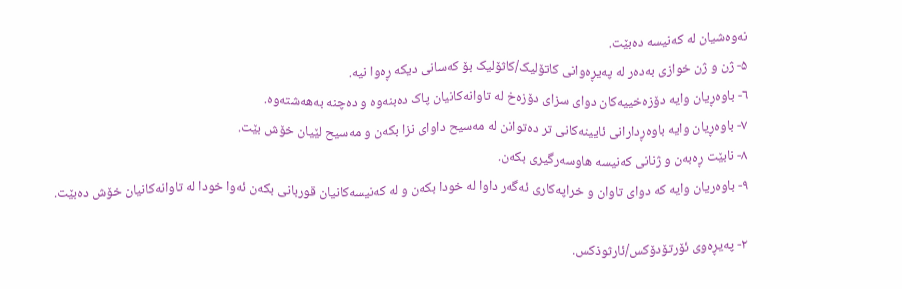نەوەشیان لە کەنیسە دەبێت.
۵- ژن و ژن خوازی بەدەر لە پەیڕەوانی کاتۆلیک/کاثۆلیک بۆ کەسانی دیکە ڕەوا نیە.
٦- باوەڕیان وایە دۆزەخییەکان دوای سزای دۆزەخ لە تاوانەکانیان پاک دەبنەوە و دەچنە بەهەشتەوە.
۷- باوەڕیان وایە باوەڕدارانی ئایینەکانی تر دەتوانن لە مەسیح داوای نزا بکەن و مەسیح لێیان خۆش بێت.
۸- نابێت ڕەبەن و ژنانی کەنیسە هاوسەرگیری بکەن.
۹- باوەریان وایە کە دوای تاوان و خراپەکاری ئەگەر داوا لە خودا بکەن و لە کەنیسەکانیان قوربانی بکەن ئەوا خودا لە تاوانەکانیان خۆش دەبێت.

۲- پەیڕەوی ئۆرتۆدۆکس/ئارثوذكس.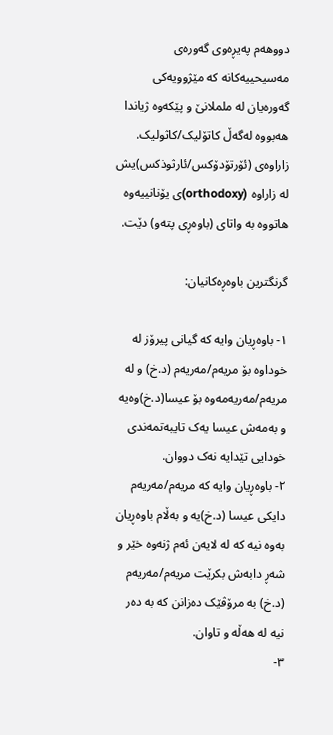دووهەم پەیڕەوی گەورەی مەسیحییەکانە کە مێژوویەکی گەورەیان لە ململانێ و پێکەوە ژیاندا هەبووە لەگەڵ کاتۆلیک/کاثولیک.
زاراوەی (ئۆرتۆدۆکس/ئارثوذکس)یش لە زاراوە (orthodoxy)ی یۆنانییەوە هاتووە بە واتای (باوەڕی پتەو) دێت.

گرنگترین باوەڕەکانیان:

۱- باوەڕیان وایە کە گیانی پیرۆز لە خوداوە بۆ مریەم/مەریەم (د.خ) و لە مریەم/مەریەمەوە بۆ عیسا(د.خ)وەیە و بەمەش عیسا یەک تایبەتمەندی خودایی تێدایە نەک دووان.
۲- باوەڕیان وایە کە مریەم/مەریەم دایکی عیسا (د.خ)یە و بەڵام باوەڕیان بەوە نیە کە لە لایەن ئەم ژنەوە خێر و شەڕ دابەش بکرێت مریەم/مەریەم (د.خ) بە مرۆڤێک دەزانن کە بە دەر نیە لە هەڵە و تاوان.
۳-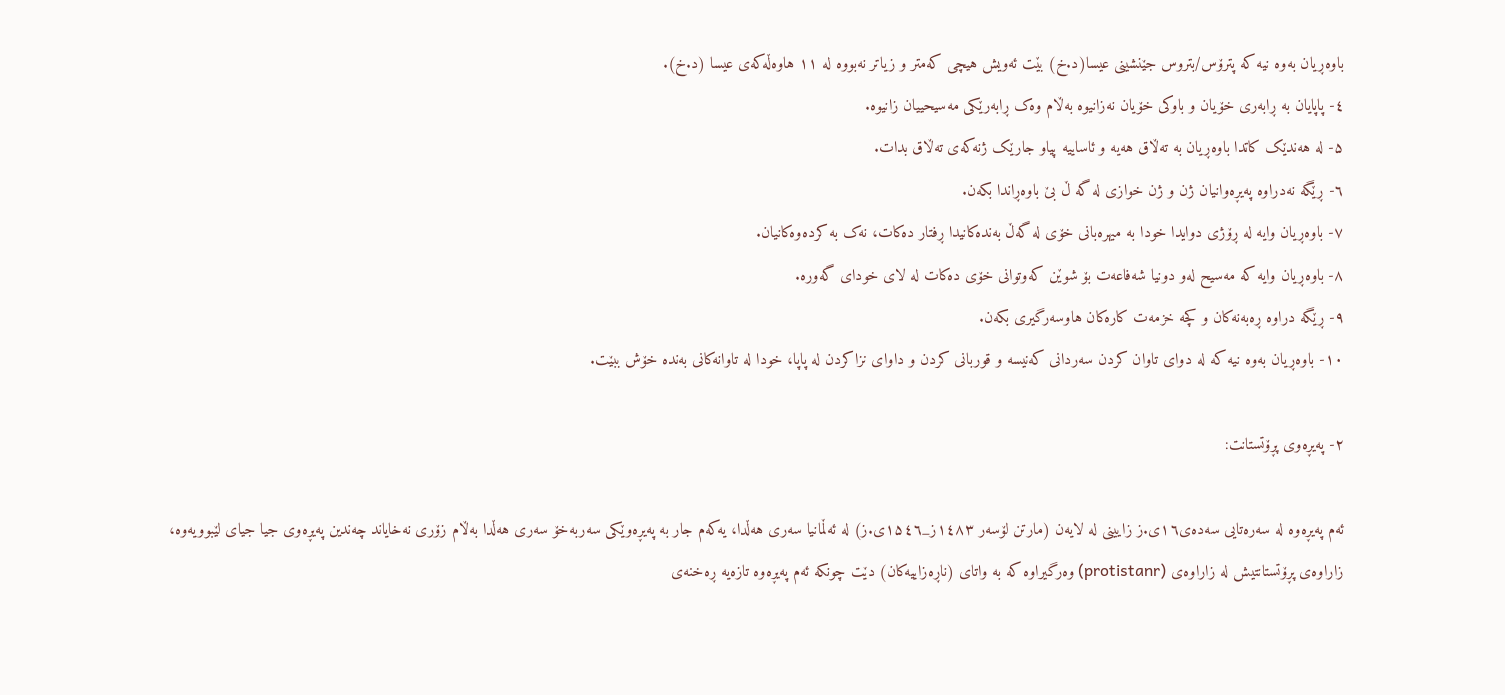باوەڕیان بەوە نیە کە پترۆس/بتروس جێنشینی عیسا(د.خ) بێت ئەویش هیچی کەمتر و زیاتر نەبووە لە ۱۱ هاوەڵەکەی عیسا (د.خ).
٤- پاپایان بە ڕابەری خۆیان و باوکی خۆیان نەزانیوە بەڵام وەک ڕابەرێکی مەسیحییان زانیوە.
۵- لە هەندێک کاتدا باوەڕیان بە تەڵاق هەیە و ئاساییە پیاو جارێک ژنەکەی تەڵاق بدات.
٦- ڕێگە نەدراوە پەیڕەوانیان ژن و ژن خوازی لە گە ڵ بێ باوەڕاندا بکەن.
۷- باوەڕیان وایە لە ڕۆژی دوایدا خودا بە میهرەبانی خۆی لە گەڵ بەندەکانیدا ڕفتار دەکات، نەک بە کردەوەکانیان.
۸- باوەڕیان وایە کە مەسیح لەو دونیا شەفاعەت بۆ شوێن کەوتوانی خۆی دەکات لە لای خودای گەورە.
۹- ڕێگە دراوە ڕەبەنەکان و کچە خزمەت کارەکان هاوسەرگیری بکەن.
۱٠- باوەڕیان بەوە نیە کە لە دوای تاوان کردن سەردانی کەنیسە و قوربانی کردن و داوای نزاکردن لە پاپا، خودا لە تاوانەکانی بەندە خۆش ببێت.

۲- پەیڕەوی پڕۆتستانت:

ئەم پەیڕەوە لە سەرەتایی سەدەی۱٦ی.ز زایینی لە لایەن (مارتن لۆسەر ۱٤۸۳ز_۱۵٤٦ی.ز) لە ئەڵمانیا سەری هەڵدا، یەکەم جار بە پەیڕەوێکی سەربەخۆ سەری هەڵدا بەڵام زۆری نەخایاند چەندین پەیڕەوی جیا جیای لێبوویەوە، زاراوەی پڕۆتستانتیش لە زاراوەی (protistanr) وەرگیراوە کە بە واتای (ناڕەزاییەکان) دێت چونکە ئەم پەیڕەوە تازەیە ڕەخنەی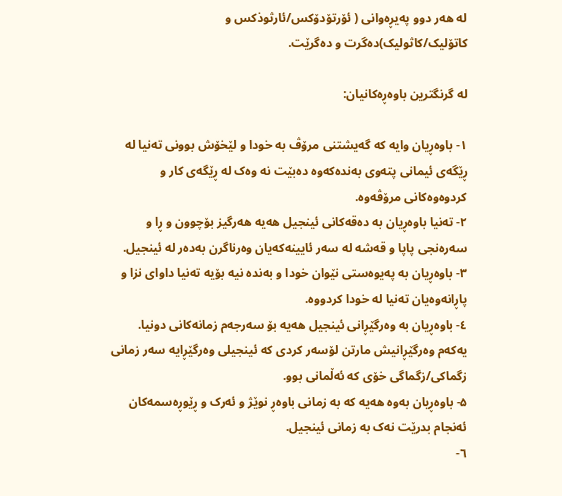لە هەر دوو پەیڕەوانی ( ئۆرتۆدۆکس/ئارثوذکس و کاتۆلیک/کاثولیک)دەگرت و دەگرێت.

لە گرنگترین باوەڕەکانیان:

۱- باوەڕیان وایە کە گەیشتنی مرۆڤ بە خودا و لێخۆش بوونی تەنیا لە ڕێگەی ئیمانی پتەوی بەندەکەوە دەبێت نە وەک لە ڕێگەی کار و کردوەوەکانی مرۆڤەوە.
۲- تەنیا باوەڕیان بە دەقەکانی ئینجیل هەیە هەرگیز بۆچوون و ڕا و سەرەنجی پاپا و قەشە لە سەر ئایینەکەیان وەرناگرن بەدەر لە ئینجیل.
۳- باوەڕیان بە پەیوەستی نێوان خودا و بەندە نیە بۆیە تەنیا داوای نزا و پاڕانەوەیان تەنیا لە خودا کردووە.
٤- باوەڕیان بە وەرگێڕانی ئینجیل هەیە بۆ سەرجەم زمانەکانی دونیا.
یەکەم وەرگێڕانیش مارتن لۆسەر کردی کە ئینجیلی وەرگێڕایە سەر زمانی زگماکی/زگماگی خۆی کە ئەڵمانی بوو.
۵- باوەڕیان بەوە هەیە کە بە زمانی باوەڕ نوێژ و ئەرک و ڕێوڕەسمەکان ئەنجام بدرێت نەک بە زمانی ئینجیل.
٦-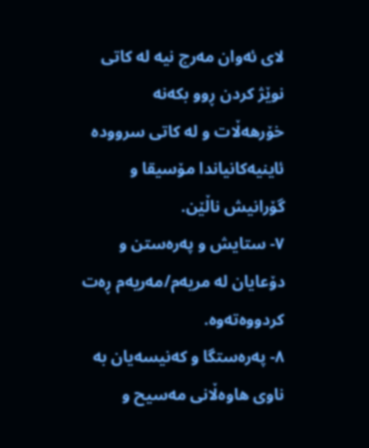لای ئەوان مەرج نیە لە کاتی نوێژ کردن ڕوو بکەنە خۆرهەڵات و لە کاتی سروودە ئاینیەکانیاندا مۆسیقا و گۆرانیش ناڵێن.
۷- ستایش و پەرەستن و دۆعایان لە مریەم/مەریەم ڕەت کردووەتەوە.
۸- پەرەستگا و کەنیسەیان بە ناوی هاوەڵانی مەسیح و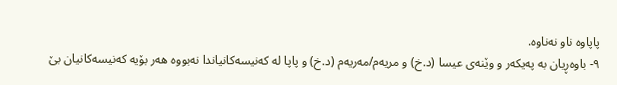پاپاوە ناو نەناوە.
۹- باوەڕیان بە پەیکەر و وێنەی عیسا (د.خ) و مریەم/مەریەم (د.خ) و پاپا لە کەنیسەکانیاندا نەبووە هەر بۆیە کەنیسەکانیان بێ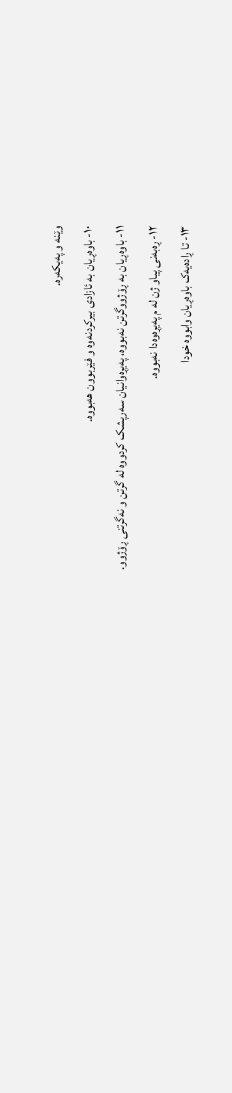وێنە و پەیکەرە.
۱٠- باوەڕیان بە ئازادی بیرکردنەوە و فێربوون هەبووە.
۱۱- باوەڕیان بە ڕۆژووگرتن نەبووە، پەیڕەوانیان سەرپشک کردووە لە گرتن و نەگرتنی ڕۆژوو.
۱۲- ڕەبەنی پیاو ژن لە م پەیڕەوەدا نەبووە.
۱۳- تا ڕادەیەک باوەڕیان وابووە خودا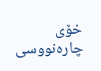خۆی چارەنووسی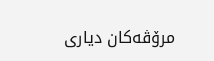مرۆڤەکان دیاری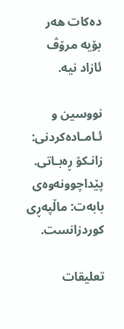دەکات هەر بۆیە مرۆڤ ئازاد نیە.

نووسین و ئـامـادەکردنی: زانـکۆ ڕەبـاتی.
پێداچوونەوەی بابەت: ماڵپەڕی کوردزانست.

تعليقات